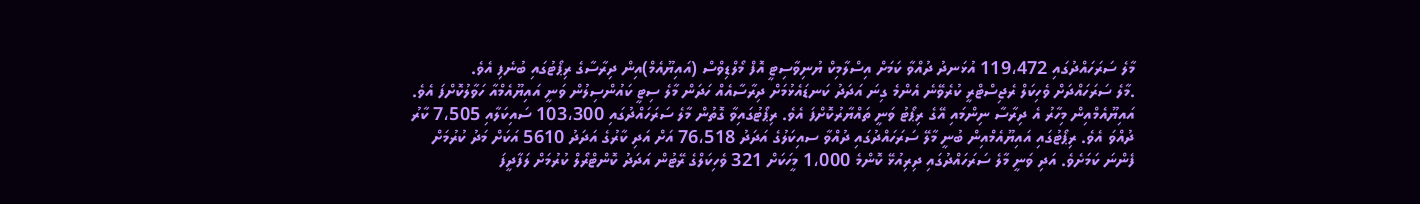މާލެ ސަރަހައްދުގައި 119،472 އުޅަނދު ދުއްވާ ކަމަށް އިސްލާމިކް ޔުނިވާސިޓީ އޮފް މޯލްޑިވްސް (އައިޔޫއެމް)އިން ދިރާސާގެ ރިޕޯޓުގައި ބުނެފި އެވެ.
.މާލެ ސަރަހައްދަށް ވެހިކަލް ރެޖިސްޓްރީ ކުރެވޭނެ އެންމެ ގިނަ އަދަދު ކަނޑައެޅުމަށް ދިރާސާއެއް ހަދަން މާލެ ސިޓީ ކައުންސިލުން ވަނީ އައިޔޫއެމްއާ ހަވާލުކޮށްފަ އެވެ.
އައިޔޫއެމްއިން މިހާރު އެ ދިރާސާ ނިންމައި އޭގެ ރިޕޯޓު ވަނީ ތައްޔާރުކޮށްފަ އެވެ. ރިޕޯޓުގައިވާ ގޮތުން މާލެ ސަރަހައްދުގައި 103،300 ސައިކަލާއި 7،505 ކާރު ދުއްވަ އެވެ. ރިޕޯޓުގައި އައިޔޫއެމްއިން ބުނީ މާލޭ ސަރަހައްދުގައި ދުއްވާ ސއިކަލުގެ އަދަދު 76،518 އަށް އަދި ކާރުގެ އަދަދު 5610 އަކަށް މަދު ކުރުމަށް ފެންނަ ކަމަށެވެ. އަދި ވަނީ މާލެ ސަރަހައްދުގައި ދިރިއުޅޭ ކޮންމެ 1،000 މީހަކަށް 321 ވެހިކަލްގެ ރޭޓުން އަދަދު ކޮންޓްރޯލް ކުރުމަށް ލަފާދީފަ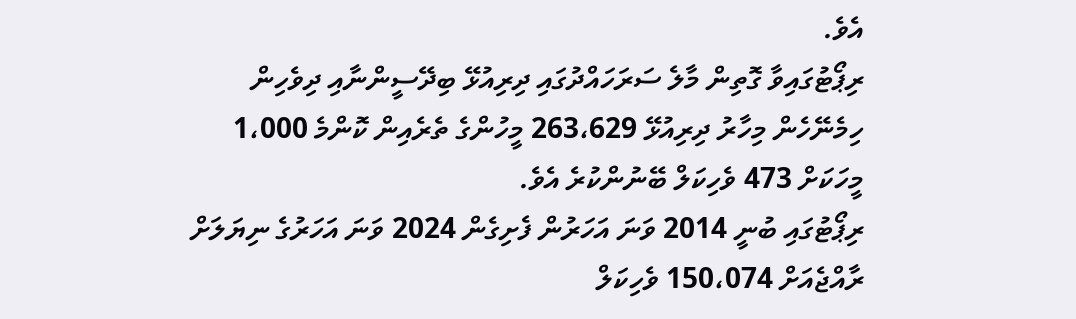އެވެ.
ރިޕޯޓުގައިވާ ގޮތިން މާލެ ސަރަހައްދުގައި ދިރިއުޅޭ ބިދޭސީންނާއި ދިވެހިން ހިމެނޭހެން މިހާރު ދިރިއުޅޭ 263،629 މީހުންގެ ތެރެއިން ކޮންމެ 1،000 މީހަކަށް 473 ވެހިކަލް ބޭނުންކުރެ އެވެ.
ރިޕޯޓުގައި ބުނީ 2014 ވަނަ އަހަރުން ފެށިގެން 2024 ވަނަ އަހަރުގެ ނިޔަލަށް ރާއްޖެއަށް 150،074 ވެހިކަލް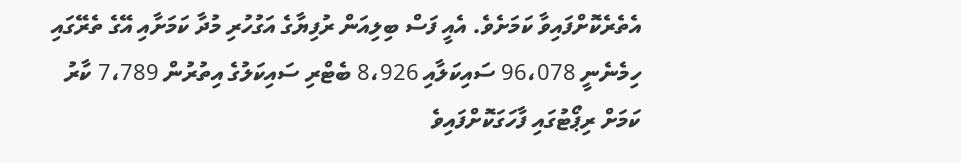އެތެރެކޮށްފައިވާ ކަމަށެވެ. އެއީ ފަސް ބިލިއަން ރުފިޔާގެ އަގުހުރި މުދާ ކަމަށާއި އޭގެ ތެރޭގައި ހިމެނެނީ 96،078 ސައިކަލާއި 8،926 ބެޓްރި ސައިކަލުގެ އިތުރުން 7،789 ކާރު ކަމަށް ރިޕޯޓުގައި ފާހަގަކޮށްފައިވެ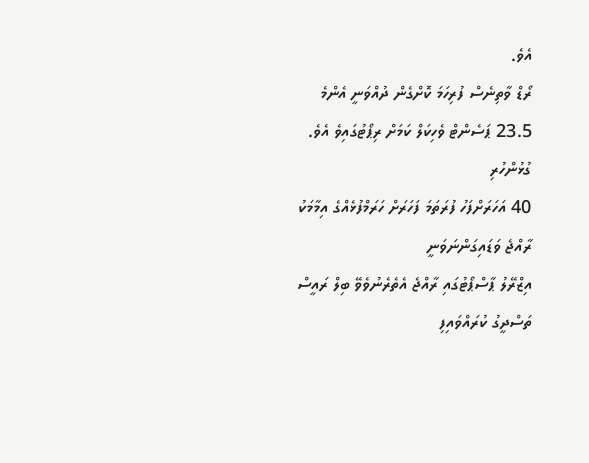އެވެ.
ރޯޑް ވާތިނެސް ފުރިހަމަ ކޮށްގެން ދުއްވަނީ އެންމެ 23.5 ޕަސެންޓް ވެހިކަލް ކަމަށް ރިޕޯޓުގައިވެ އެވެ.
ގުޅުންހުރި
40 އަހަރަށްފަހު ފުރަތަމަ ފަހަރަށް ހަރަމްފުޅެއްގެ އިމާމަކު ރާއްޖެ ވަޑައިގަންނަވަނީ
އިޒްރޭލު ޕާސްޕޯޓުގައި ރާއްޖެ އެތެރެނުވެވޭ ބިލް ރައީސް ތަސްދީގު ކުރައްވައިފި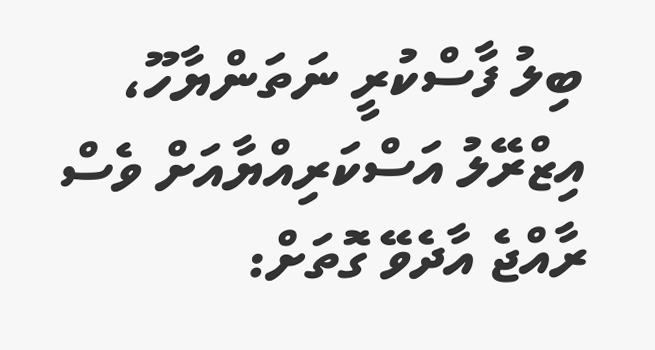ބިލު ފާސްކުރީ ނަތަންޔާހޫ، އިޒްރޭލު އަސްކަރިއްޔާއަށް ވެސް ރާއްޖެ އާދެވޭ ގޮތަށް: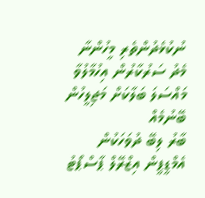ނުކުޅެދުންތެރި މީހުންނާ މެދު ސަރުކާރުން އިހުމާލުވާ މައްސަލަ ބަލާކަށް މަޖިލީހުން ބޭނުމެއް
ބާރު ލިބޭ ދުވަހަކުން އެމްޑީޕީން އިޒްރޭލް ޕާސްޕޯޓު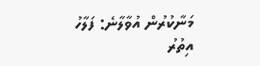މަނާކުރުން އުވާލާނެ: ފަލާހު
އިތުރު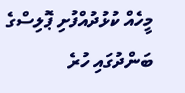މީހެއް ކުޅުދުއްފުށި ޕޮލިސްގެ ބަންދުގައި ހުރެ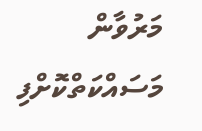މަރުވާން މަސައްކަތްކޮށްފި